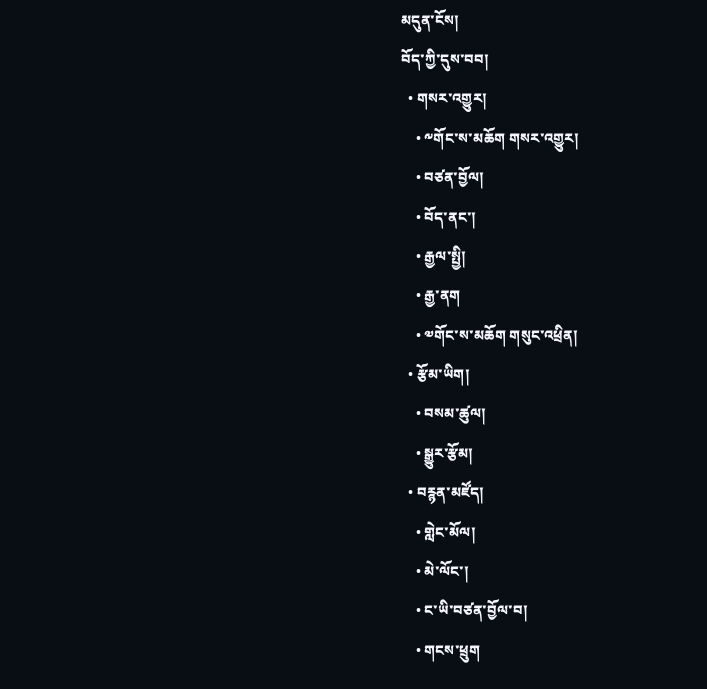མདུན་ངོས།
བོད་ཀྱི་དུས་བབ།
  • གསར་འགྱུར།
    • ༸གོང་ས་མཆོག གསར་འགྱུར།
    • བཙན་བྱོལ།
    • བོད་ནང་།
    • རྒྱལ་སྤྱི།
    • རྒྱ་ནག
    • ༧གོང་ས་མཆོག གསུང་འཕྲིན།
  • རྩོམ་ཡིག།
    • བསམ་ཚུལ།
    • སྒྱུར་རྩོམ།
  • བརྙན་མཛོད།
    • གླེང་མོལ།
    • མེ་ལོང་།
    • ང་ཡི་བཙན་བྱོལ་བ།
    • གངས་ཕྲུག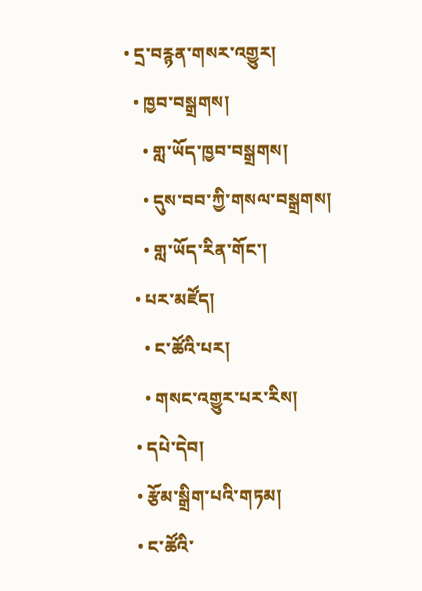• དྲ་བརྙན་གསར་འགྱུར།
  • ཁྱབ་བསྒྲགས།
    • གླ་ཡོད་ཁྱབ་བསྒྲགས།
    • དུས་བབ་ཀྱི་གསལ་བསྒྲགས།
    • གླ་ཡོད་རིན་གོང་།
  • པར་མཛོད།
    • ང་ཚོའི་པར།
    • གསང་འགྱུར་པར་རིས།
  • དཔེ་དེབ།
  • རྩོམ་སྒྲིག་པའི་གཏམ།
  • ང་ཚོའི་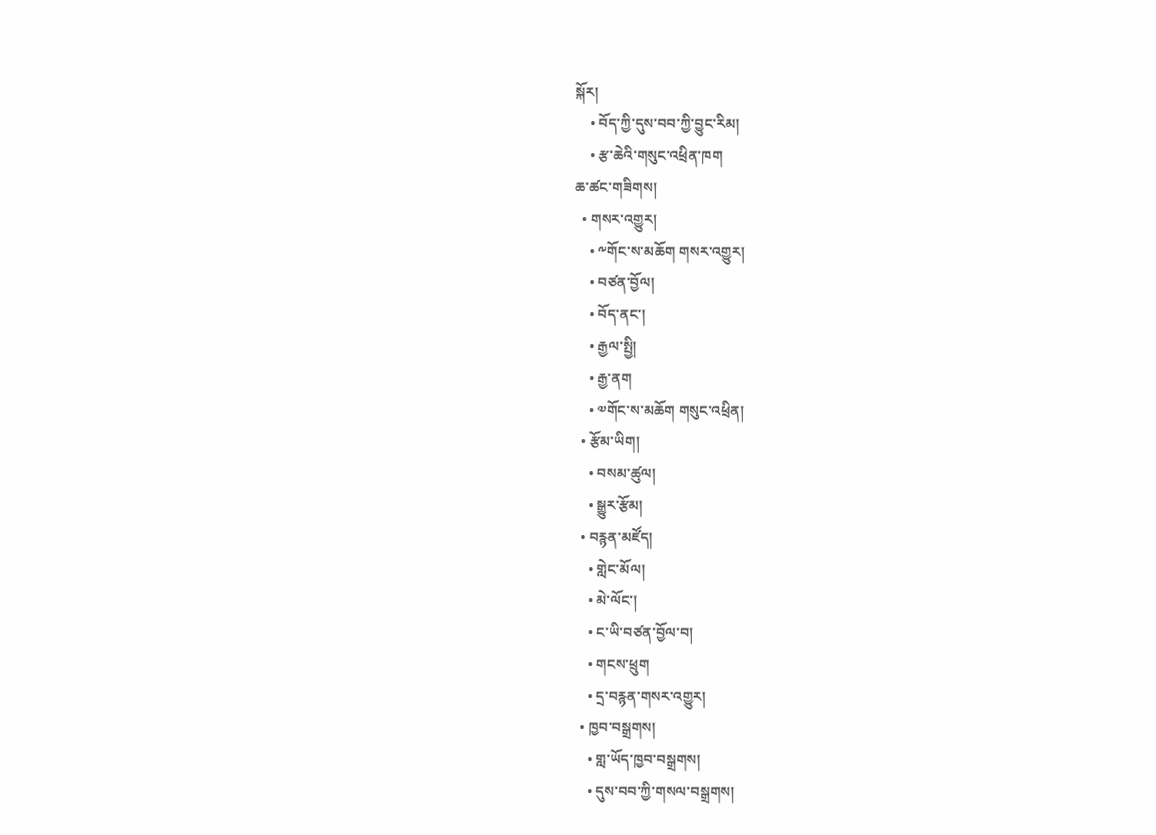སྐོར།
    • བོད་ཀྱི་དུས་བབ་ཀྱི་བྱུང་རིམ།
    • རྩ་ཆེའི་གསུང་འཕྲིན་ཁག
ཆ་ཚང་གཟིགས།
  • གསར་འགྱུར།
    • ༸གོང་ས་མཆོག གསར་འགྱུར།
    • བཙན་བྱོལ།
    • བོད་ནང་།
    • རྒྱལ་སྤྱི།
    • རྒྱ་ནག
    • ༧གོང་ས་མཆོག གསུང་འཕྲིན།
  • རྩོམ་ཡིག།
    • བསམ་ཚུལ།
    • སྒྱུར་རྩོམ།
  • བརྙན་མཛོད།
    • གླེང་མོལ།
    • མེ་ལོང་།
    • ང་ཡི་བཙན་བྱོལ་བ།
    • གངས་ཕྲུག
    • དྲ་བརྙན་གསར་འགྱུར།
  • ཁྱབ་བསྒྲགས།
    • གླ་ཡོད་ཁྱབ་བསྒྲགས།
    • དུས་བབ་ཀྱི་གསལ་བསྒྲགས།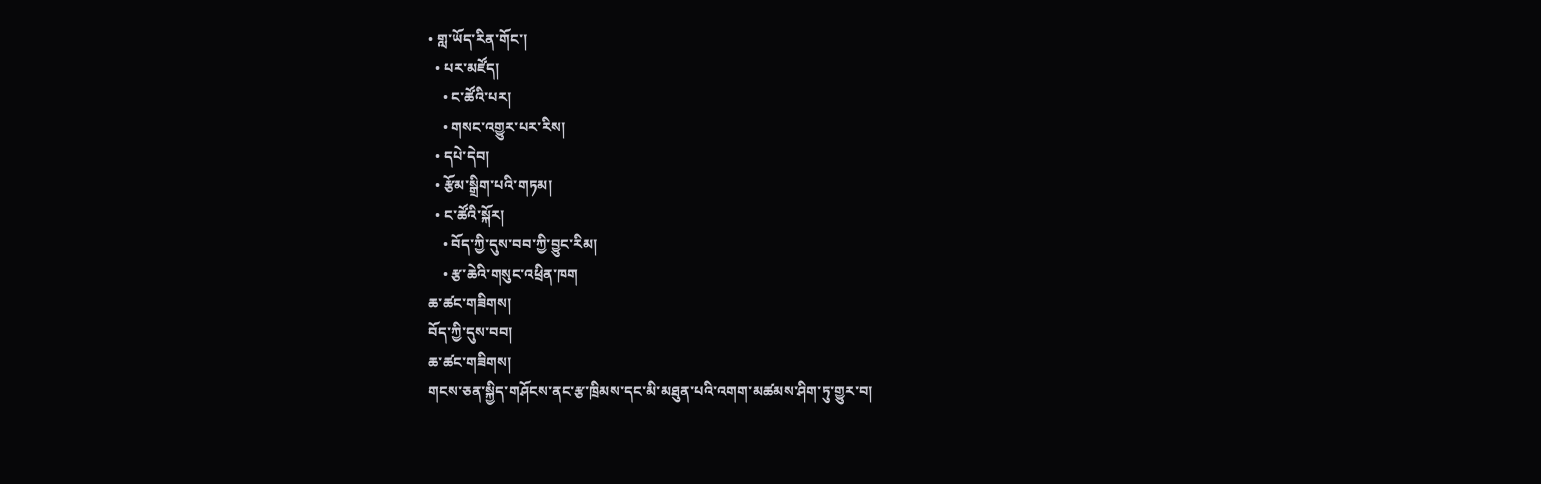• གླ་ཡོད་རིན་གོང་།
  • པར་མཛོད།
    • ང་ཚོའི་པར།
    • གསང་འགྱུར་པར་རིས།
  • དཔེ་དེབ།
  • རྩོམ་སྒྲིག་པའི་གཏམ།
  • ང་ཚོའི་སྐོར།
    • བོད་ཀྱི་དུས་བབ་ཀྱི་བྱུང་རིམ།
    • རྩ་ཆེའི་གསུང་འཕྲིན་ཁག
ཆ་ཚང་གཟིགས།
བོད་ཀྱི་དུས་བབ།
ཆ་ཚང་གཟིགས།
གངས་ཅན་སྐྱིད་གཤོངས་ནང་རྩ་ཁྲིམས་དང་མི་མཐུན་པའི་འགག་མཚམས་ཤིག་ཏུ་གྱུར་བ།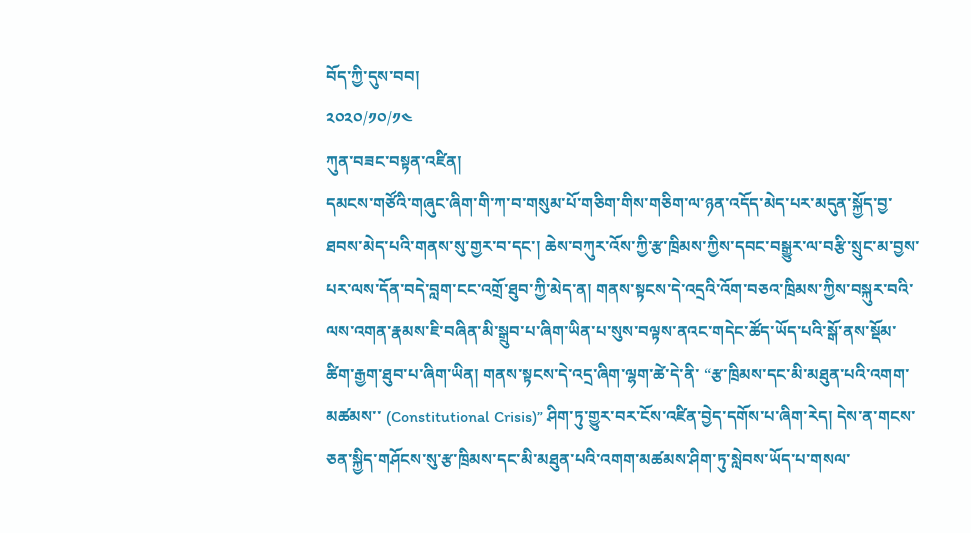བོད་ཀྱི་དུས་བབ།
༢༠༢༠/༡༠/༡༤
ཀུན་བཟང་བསྟན་འཛིན།
དམངས་གཙོའི་གཞུང་ཞིག་གི་ཀ་བ་གསུམ་པོ་གཅིག་གིས་གཅིག་ལ་ཉན་འདོད་མེད་པར་མདུན་སྐྱོད་བྱ་ཐབས་མེད་པའི་གནས་སུ་གྱར་བ་དང་། ཆེས་བཀུར་འོས་ཀྱི་རྩ་ཁྲིམས་ཀྱིས་དབང་བསྒྱུར་ལ་བརྩི་སྲུང་མ་བྱས་པར་ལས་དོན་བདེ་བླག་ངང་འགྲོ་ཐུབ་ཀྱི་མེད་ན། གནས་སྟངས་དེ་འདྲའི་འོག་བཅའ་ཁྲིམས་ཀྱིས་བསྐུར་བའི་ལས་འགན་རྣམས་ཇི་བཞིན་མི་སྒྲུབ་པ་ཞིག་ཡིན་པ་སུས་བལྟས་ནའང་གདེང་ཚོད་ཡོད་པའི་སྒོ་ནས་སྡོམ་ཚིག་རྒྱག་ཐུབ་པ་ཞིག་ཡིན། གནས་སྟངས་དེ་འདྲ་ཞིག་ལྷག་ཚེ་དེ་ནི་ “རྩ་ཁྲིམས་དང་མི་མཐུན་པའི་འགག་མཚམས་་ (Constitutional Crisis)” ཤིག་ཏུ་གྱུར་བར་ངོས་འཛིན་བྱེད་དགོས་པ་ཞིག་རེད། དེས་ན་གངས་ཅན་སྐྱིད་གཤོངས་སུ་རྩ་ཁྲིམས་དང་མི་མཐུན་པའི་འགག་མཚམས་ཤིག་ཏུ་སླེབས་ཡོད་པ་གསལ་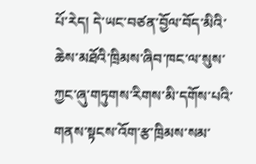པོ་རེད། དེ་ཡང་བཙན་བྱོལ་བོད་མིའི་ཆེས་མཐོའི་ཁྲིམས་ཞིབ་ཁང་ལ་སུས་ཀྱང་ཞུ་གཏུགས་རིགས་མི་དགོས་པའི་གནས་སྟངས་འོག་རྩ་ཁྲིམས་སམ་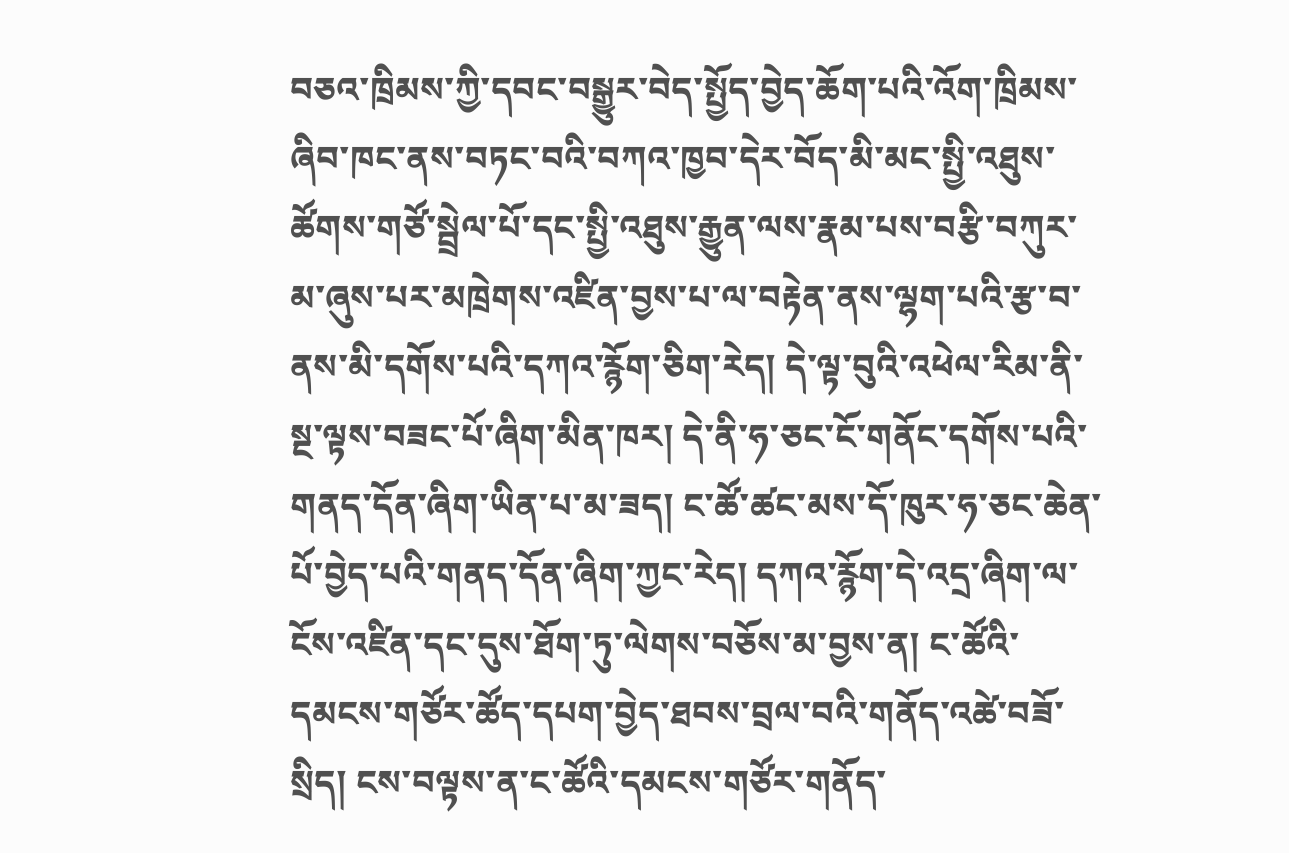བཅའ་ཁྲིམས་ཀྱི་དབང་བསྒྱུར་བེད་སྤྱོད་བྱེད་ཆོག་པའི་འོག་ཁྲིམས་ཞིབ་ཁང་ནས་བཏང་བའི་བཀའ་ཁྱབ་དེར་བོད་མི་མང་སྤྱི་འཐུས་ཚོགས་གཙོ་སྦྲེལ་པོ་དང་སྤྱི་འཐུས་རྒྱུན་ལས་རྣམ་པས་བརྩི་བཀུར་མ་ཞུས་པར་མཁྲེགས་འཛིན་བྱས་པ་ལ་བརྟེན་ནས་ལྷག་པའི་རྩ་བ་ནས་མི་དགོས་པའི་དཀའ་རྙོག་ཅིག་རེད། དེ་ལྟ་བུའི་འཕེལ་རིམ་ནི་སྔ་ལྟས་བཟང་པོ་ཞིག་མིན་ཁར། དེ་ནི་ཧ་ཅང་ངོ་གནོང་དགོས་པའི་གནད་དོན་ཞིག་ཡིན་པ་མ་ཟད། ང་ཚོ་ཚང་མས་དོ་ཁུར་ཧ་ཅང་ཆེན་པོ་བྱེད་པའི་གནད་དོན་ཞིག་ཀྱང་རེད། དཀའ་རྙོག་དེ་འདྲ་ཞིག་ལ་ངོས་འཛིན་དང་དུས་ཐོག་ཏུ་ལེགས་བཅོས་མ་བྱས་ན། ང་ཚོའི་དམངས་གཙོར་ཚོད་དཔག་བྱེད་ཐབས་བྲལ་བའི་གནོད་འཚེ་བཟོ་སྲིད། ངས་བལྟས་ན་ང་ཚོའི་དམངས་གཙོར་གནོད་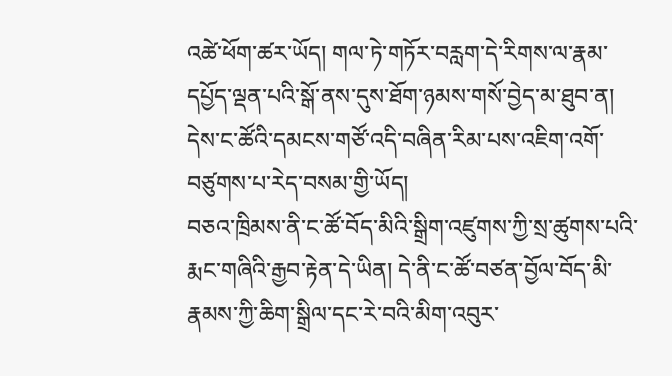འཚེ་ཕོག་ཚར་ཡོད། གལ་ཏེ་གཏོར་བརླག་དེ་རིགས་ལ་རྣམ་དཔྱོད་ལྡན་པའི་སྒོ་ནས་དུས་ཐོག་ཉམས་གསོ་བྱེད་མ་ཐུབ་ན། དེས་ང་ཚོའི་དམངས་གཙོ་འདི་བཞིན་རིམ་པས་འཇིག་འགོ་བཙུགས་པ་རེད་བསམ་གྱི་ཡོད།
བཅའ་ཁྲིམས་ནི་ང་ཚོ་བོད་མིའི་སྒྲིག་འཛུགས་ཀྱི་སྲ་ཚུགས་པའི་རྨང་གཞིའི་རྒྱབ་རྟེན་དེ་ཡིན། དེ་ནི་ང་ཚོ་བཙན་བྱོལ་བོད་མི་རྣམས་ཀྱི་ཆིག་སྒྲིལ་དང་རེ་བའི་མིག་འབུར་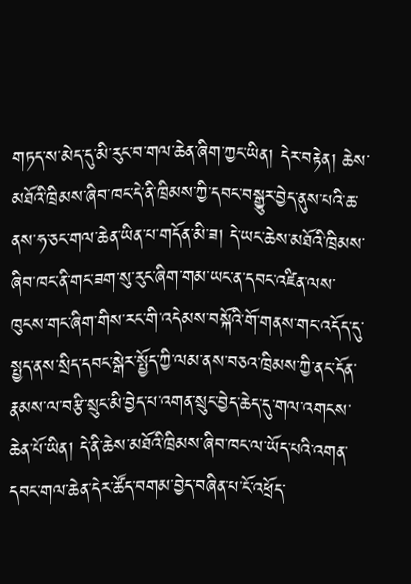གཏད་ས་མེད་དུ་མི་རུང་བ་གལ་ཆེན་ཞིག་ཀྱང་ཡིན། དེར་བརྟེན། ཆེས་མཐོའི་ཁྲིམས་ཞིབ་ཁང་དེ་ནི་ཁྲིམས་ཀྱི་དབང་བསྒྱུར་བྱེད་ནུས་པའི་ཆ་ནས་ཧ་ཅང་གལ་ཆེན་ཡིན་པ་གདོན་མི་ཟ། དེ་ཡང་ཆེས་མཐོའི་ཁྲིམས་ཞིབ་ཁང་ནི་གང་ཟག་སུ་རུང་ཞིག་གམ་ཡང་ན་དབང་འཛིན་ལས་ཁུངས་གང་ཞིག་གིས་རང་གི་འདེམས་བསྐོའི་གོ་གནས་གང་འདོད་དུ་སྤྱད་ནས་སྲིད་དབང་སྒེར་སྤྱོད་ཀྱི་ལམ་ནས་བཅའ་ཁྲིམས་ཀྱི་ནང་དོན་རྣམས་ལ་བརྩི་སྲུང་མི་བྱེད་པ་འགན་སྲུང་བྱེད་ཆེད་དུ་གལ་འགངས་ཆེན་པོ་ཡིན། དེ་ནི་ཆེས་མཐོའི་ཁྲིམས་ཞིབ་ཁང་ལ་ཡོད་པའི་འགན་དབང་གལ་ཆེན་དེར་ཚོད་བགམ་བྱེད་བཞིན་པ་ངོ་འཕྲོད་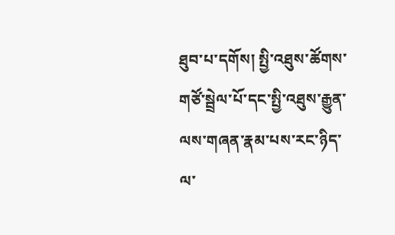ཐུབ་པ་དགོས། སྤྱི་འཐུས་ཚོགས་གཙོ་སྦྲེལ་པོ་དང་སྤྱི་འཐུས་རྒྱུན་ལས་གཞན་རྣམ་པས་རང་ཉིད་ལ་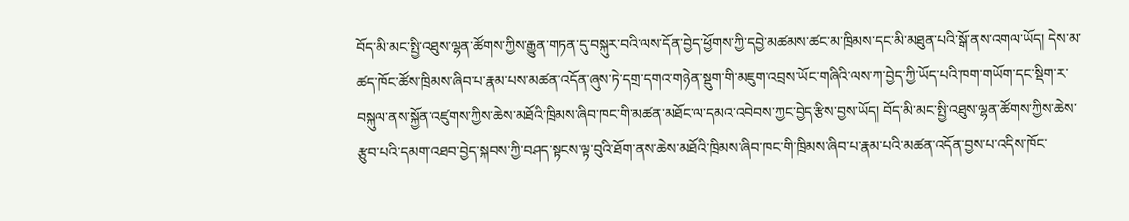བོད་མི་མང་སྤྱི་འཐུས་ལྷན་ཚོགས་ཀྱིས་རྒྱུན་གཏན་དུ་བསྐུར་བའི་ལས་དོན་བྱེད་ཕྱོགས་ཀྱི་དབྱེ་མཚམས་ཚང་མ་ཁྲིམས་དང་མི་མཐུན་པའི་སྒོ་ནས་འགལ་ཡོད། དེས་མ་ཚད་ཁོང་ཚོས་ཁྲིམས་ཞིབ་པ་རྣམ་པས་མཚན་འདོན་ཞུས་ཏེ་དགྲ་དགའ་གཉེན་སྡུག་གི་མཇུག་འབྲས་ཡོང་གཞིའི་ལས་ཀ་བྱེད་ཀྱི་ཡོད་པའི་ཁག་གཡོག་དང་སྡིག་ར་བསྐུལ་ནས་སྐྱོན་འཛུགས་ཀྱིས་ཆེས་མཐོའི་ཁྲིམས་ཞིབ་ཁང་གི་མཚན་མཐོང་ལ་དམའ་འབེབས་ཀྱང་བྱེད་རྩིས་བྱས་ཡོད། བོད་མི་མང་སྤྱི་འཐུས་ལྷན་ཚོགས་ཀྱིས་ཆེས་རྩུབ་པའི་དམག་འཐབ་བྱེད་སྐབས་ཀྱི་བཤད་སྟངས་ལྟ་བུའི་ཐོག་ནས་ཆེས་མཐོའི་ཁྲིམས་ཞིབ་ཁང་གི་ཁྲིམས་ཞིབ་པ་རྣམ་པའི་མཚན་འདོན་བྱས་པ་འདིས་ཁོང་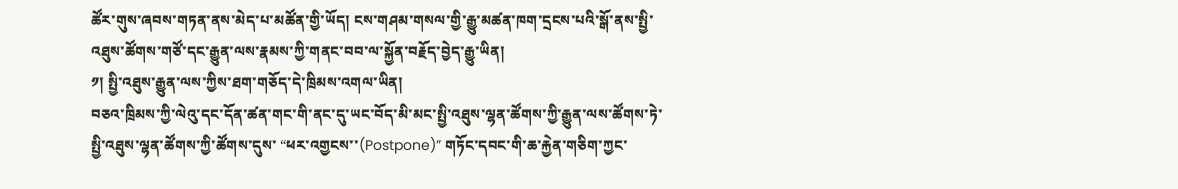ཚོར་གུས་ཞབས་གཏན་ནས་མེད་པ་མཚོན་གྱི་ཡོད། ངས་གཤམ་གསལ་གྱི་རྒྱུ་མཚན་ཁག་དྲངས་པའི་སྒོ་ནས་སྤྱི་འཐུས་ཚོགས་གཙོ་དང་རྒྱུན་ལས་རྣམས་ཀྱི་གནང་བབ་ལ་སྐྱོན་བརྗོད་བྱེད་རྒྱུ་ཡིན།
༡། སྤྱི་འཐུས་རྒྱུན་ལས་ཀྱིས་ཐག་གཅོད་དེ་ཁྲིམས་འགལ་ཡིན།
བཅའ་ཁྲིམས་ཀྱི་ལེའུ་དང་དོན་ཚན་གང་གི་ནང་དུ་ཡང་བོད་མི་མང་སྤྱི་འཐུས་ལྷན་ཚོགས་ཀྱི་རྒྱུན་ལས་ཚོགས་ཏེ་སྤྱི་འཐུས་ལྷན་ཚོགས་ཀྱི་ཚོགས་དུས་ “ཕར་འགྱངས་་(Postpone)” གཏོང་དབང་གི་ཆ་རྐྱེན་གཅིག་ཀྱང་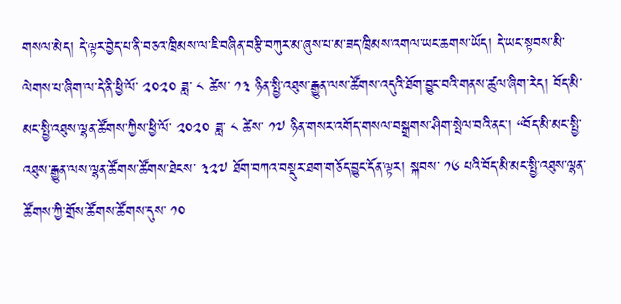གསལ་མེད། དེ་ལྟར་བྱེད་པ་ནི་བཅའ་ཁྲིམས་ལ་ཇི་བཞིན་བརྩི་བཀུར་མ་ཞུས་པ་མ་ཟད་ཁྲིམས་འགལ་ཡང་ཆགས་ཡོད། དེ་ཡང་སྟབས་མི་ལེགས་པ་ཞིག་ལ་དེ་ནི་ཕྱི་ལོ་ ༢༠༢༠ ཟླ་ ༨ ཚེས་ ༡༣ ཉིན་སྤྱི་འཐུས་རྒྱུན་ལས་ཚོགས་འདུའི་ཐོག་བྱུང་བའི་གནས་ཚུལ་ཞིག་རེད། བོད་མི་མང་སྤྱི་འཐུས་ལྷན་ཚོགས་ཀྱིས་ཕྱི་ལོ་ ༢༠༢༠ ཟླ་ ༨ ཚེས་ ༡༧ ཉིན་གསར་འགོད་གསལ་བསྒྲགས་ཤིག་སྤེལ་བའི་ནང་། “བོད་མི་མང་སྤྱི་འཐུས་རྒྱུན་ལས་ལྷན་ཚོགས་ཚོགས་ཐེངས་ ༣༢༧ ཐོག་བཀའ་བསྡུར་ཐག་གཅོད་བྱུང་དོན་ལྟར། སྐབས་ ༡༦ པའི་བོད་མི་མང་སྤྱི་འཐུས་ལྷན་ཚོགས་ཀྱི་གྲོས་ཚོགས་ཚོགས་དུས་ ༡༠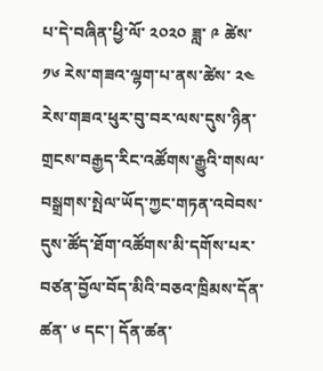པ་དེ་བཞིན་ཕྱི་ལོ་ ༢༠༢༠ ཟླ་ ༩ ཚེས་ ༡༦ རེས་གཟའ་ལྷག་པ་ནས་ཚེས་ ༢༤ རེས་གཟའ་ཕུར་བུ་བར་ལས་དུས་ཉིན་གྲངས་བརྒྱད་རིང་འཚོགས་རྒྱུའི་གསལ་བསྒྲགས་སྤེལ་ཡོད་ཀྱང་གཏན་འབེབས་དུས་ཚོད་ཐོག་འཚོགས་མི་དགོས་པར་བཙན་བྱོལ་བོད་མིའི་བཅའ་ཁྲིམས་དོན་ཚན་ ༦ དང་། དོན་ཚན་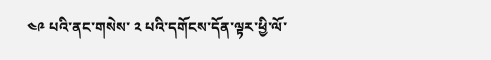༤༩ པའི་ནང་གསེས་ ༢ པའི་དགོངས་དོན་ལྟར་ཕྱི་ལོ་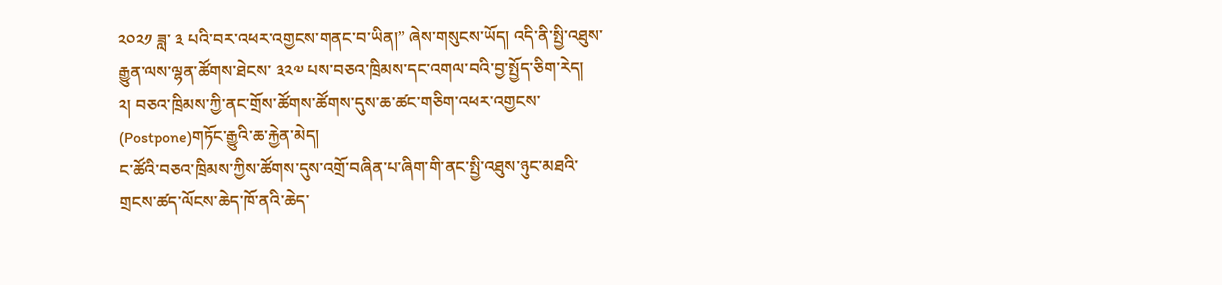༢༠༢༡ ཟླ་ ༣ པའི་བར་འཕར་འགྱངས་གནང་བ་ཡིན།” ཞེས་གསུངས་ཡོད། འདི་ནི་སྤྱི་འཐུས་རྒྱུན་ལས་ལྷན་ཚོགས་ཐེངས་ ༣༢༧ པས་བཅའ་ཁྲིམས་དང་འགལ་བའི་བྱ་སྤྱོད་ཅིག་རེད།
༢། བཅའ་ཁྲིམས་ཀྱི་ནང་གྲོས་ཚོགས་ཚོགས་དུས་ཆ་ཚང་གཅིག་འཕར་འགྱངས་ (Postpone)གཏོང་རྒྱུའི་ཆ་རྐྱེན་མེད།
ང་ཚོའི་བཅའ་ཁྲིམས་ཀྱིས་ཚོགས་དུས་འགྲོ་བཞིན་པ་ཞིག་གི་ནང་སྤྱི་འཐུས་ཉུང་མཐའི་གྲངས་ཚད་ལོངས་ཆེད་ཁོ་ནའི་ཆེད་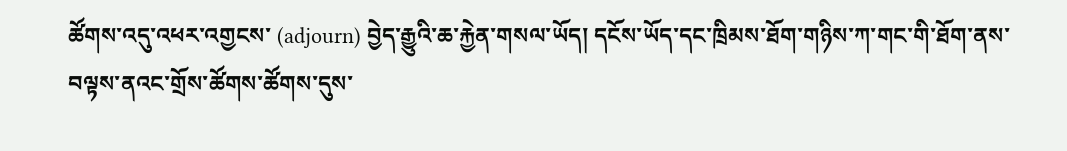ཚོགས་འདུ་འཕར་འགྱངས་ (adjourn) བྱེད་རྒྱུའི་ཆ་རྐྱེན་གསལ་ཡོད། དངོས་ཡོད་དང་ཁྲིམས་ཐོག་གཉིས་ཀ་གང་གི་ཐོག་ནས་བལྟས་ནའང་གྲོས་ཚོགས་ཚོགས་དུས་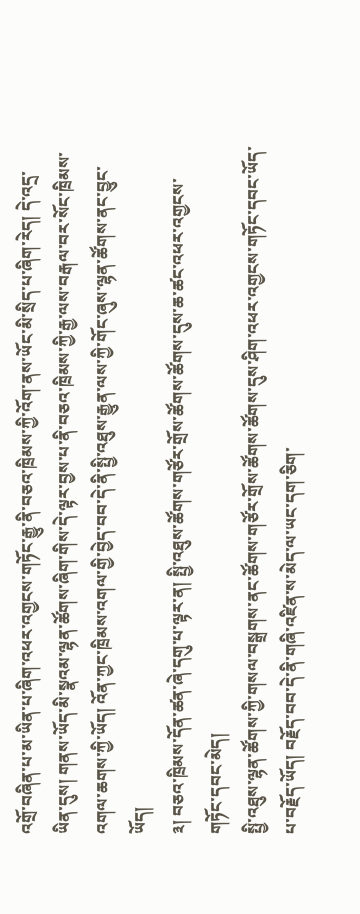འགྲོ་བཞིན་པ་མ་ཡིན་པ་ཞིག་འཕར་འགྱངས་གཏོང་རྒྱུ་ནི་བཅའ་ཁྲིམས་ཀྱི་འོག་ནས་ཡོང་མི་སྲིད་པ་ཞིག་རེད། དེ་འདྲ་ཡིན་དུས། གནས་ཡོད་མི་སྣའམ་ལྷན་ཚོགས་ཞིག་གིས་དེ་ལྟར་བྱས་པ་ནི་བཅའ་ཁྲིམས་ཀྱི་རྒྱ་ལས་བརྒལ་བར་སོང་ཁྲིམས་འགལ་ཆགས་ཀྱི་ཡོད། འོན་ཀྱང་ཁྲིམས་འགལ་གྱི་བྱེད་བབ་དེ་ནི་སྤྱི་འཐུས་རྒྱུན་ལས་ཀྱི་གོང་ཞུས་ལྷན་ཚོགས་ནང་བྱུང་ཡོད།
༣། བཅའ་ཁྲིམས་དོན་ཚན་ཞེ་དགུ་པ་ལྟར་ན། སྤྱི་འཐུས་ཚོགས་གཙོར་གྲོས་ཚོགས་ཚོགས་དུས་ཆ་ཚང་འཕར་འགྱངས་གཏོང་དབང་མེད།
སྤྱི་འཐུས་ལྷན་ཚོགས་ཀྱི་གསལ་བསྒྲགས་ནང་ཚོགས་གཙོར་གྲོས་ཚོགས་ཚོགས་དུས་ཤིག་འཕར་འགྱངས་གཏོང་དབང་ཡོད་པ་བརྗོད་ཡོད། བརྗོད་བབ་དེ་ནི་གཞི་འཛིན་ས་མེད་ལ་ཡང་དག་ཅིག་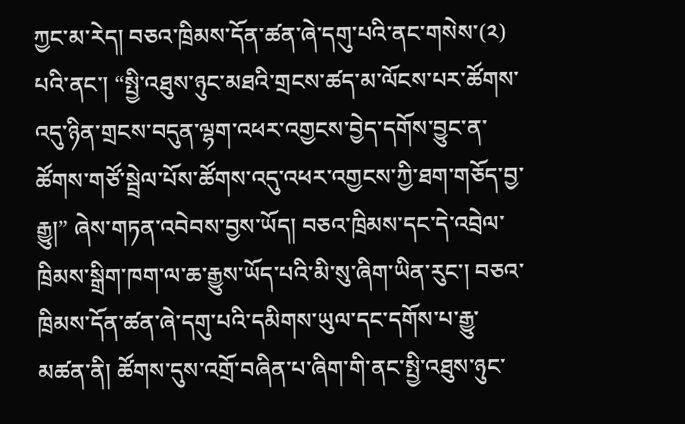ཀྱང་མ་རེད། བཅའ་ཁྲིམས་དོན་ཚན་ཞེ་དགུ་པའི་ནང་གསེས་(༢) པའི་ནང་། “སྤྱི་འཐུས་ཉུང་མཐའི་གྲངས་ཚད་མ་ལོངས་པར་ཚོགས་འདུ་ཉིན་གྲངས་བདུན་ལྷག་འཕར་འགྱངས་བྱེད་དགོས་བྱུང་ན་ཚོགས་གཙོ་སྦྲེལ་པོས་ཚོགས་འདུ་འཕར་འགྱངས་ཀྱི་ཐག་གཅོད་བྱ་རྒྱུ།” ཞེས་གཏན་འབེབས་བྱས་ཡོད། བཅའ་ཁྲིམས་དང་དེ་འབྲེལ་ཁྲིམས་སྒྲིག་ཁག་ལ་ཆ་རྒྱུས་ཡོད་པའི་མི་སུ་ཞིག་ཡིན་རུང་། བཅའ་ཁྲིམས་དོན་ཚན་ཞེ་དགུ་པའི་དམིགས་ཡུལ་དང་དགོས་པ་རྒྱུ་མཚན་ནི། ཚོགས་དུས་འགྲོ་བཞིན་པ་ཞིག་གི་ནང་སྤྱི་འཐུས་ཉུང་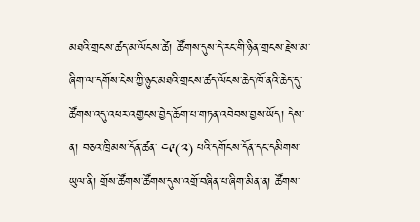མཐའི་གྲངས་ཚད་མ་ལོངས་ཚེ། ཚོགས་དུས་དེ་རང་གི་ཉིན་གྲངས་རྗེས་མ་ཞིག་ལ་དགོས་ངེས་ཀྱི་ཉུང་མཐའི་གྲངས་ཚད་ལོངས་ཆེད་ཁོ་ནའི་ཆེད་དུ་ཚོགས་འདུ་འཕར་འགྱངས་བྱེད་ཆོག་པ་གཏན་འབེབས་བྱས་ཡོད། དེས་ན། བཅའ་ཁྲིམས་དོན་ཚན་ ༤༩(༢) པའི་དགོངས་དོན་དང་དམིགས་ཡུལ་ནི། གྲོས་ཚོགས་ཚོགས་དུས་འགྲོ་བཞིན་པ་ཞིག་མིན་ན། ཚོགས་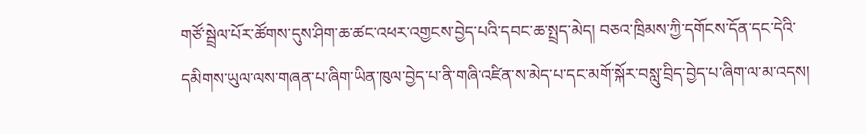གཙོ་སྦྲེལ་པོར་ཚོགས་དུས་ཤིག་ཆ་ཚང་འཕར་འགྱངས་བྱེད་པའི་དབང་ཆ་སྤྲད་མེད། བཅའ་ཁྲིམས་ཀྱི་དགོངས་དོན་དང་དེའི་དམིགས་ཡུལ་ལས་གཞན་པ་ཞིག་ཡིན་ཁུལ་བྱེད་པ་ནི་གཞི་འཛིན་ས་མེད་པ་དང་མགོ་སྐོར་བསླུ་བྲིད་བྱེད་པ་ཞིག་ལ་མ་འདས།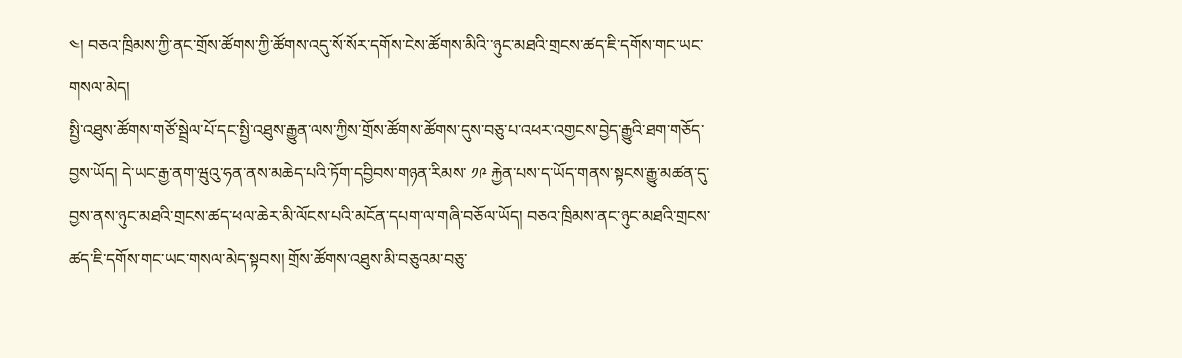༤། བཅའ་ཁྲིམས་ཀྱི་ནང་གྲོས་ཚོགས་ཀྱི་ཚོགས་འདུ་སོ་སོར་དགོས་ངེས་ཚོགས་མིའི་་ཉུང་མཐའི་གྲངས་ཚད་ཇི་དགོས་གང་ཡང་གསལ་མེད།
སྤྱི་འཐུས་ཚོགས་གཙོ་སྦྲེལ་པོ་དང་སྤྱི་འཐུས་རྒྱུན་ལས་ཀྱིས་གྲོས་ཚོགས་ཚོགས་དུས་བཅུ་པ་འཕར་འགྱངས་བྱེད་རྒྱུའི་ཐག་གཅོད་བྱས་ཡོད། དེ་ཡང་རྒྱ་ནག་ཝུའུ་ཧན་ནས་མཆེད་པའི་ཏོག་དབྱིབས་གཉན་རིམས་ ༡༩ རྐྱེན་པས་ད་ཡོད་གནས་སྟངས་རྒྱུ་མཚན་དུ་བྱས་ནས་ཉུང་མཐའི་གྲངས་ཚད་ཕལ་ཆེར་མི་ལོངས་པའི་མངོན་དཔག་ལ་གཞི་བཅོལ་ཡོད། བཅའ་ཁྲིམས་ནང་ཉུང་མཐའི་གྲངས་ཚད་ཇི་དགོས་གང་ཡང་གསལ་མེད་སྟབས། གྲོས་ཚོགས་འཐུས་མི་བཅུའམ་བཅུ་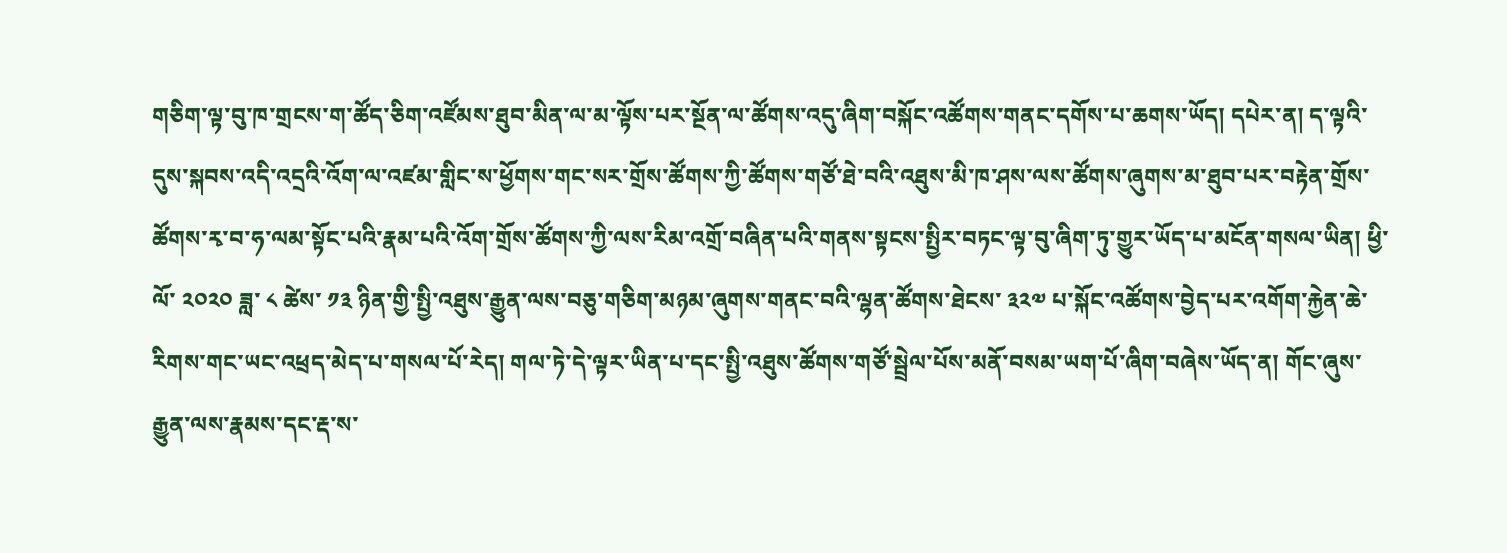གཅིག་ལྟ་བུ་ཁ་གྲངས་ག་ཚོད་ཅིག་འཛོམས་ཐུབ་མིན་ལ་མ་ལྟོས་པར་སྔོན་ལ་ཚོགས་འདུ་ཞིག་བསྐོང་འཚོགས་གནང་དགོས་པ་ཆགས་ཡོད། དཔེར་ན། ད་ལྟའི་དུས་སྐབས་འདི་འདྲའི་འོག་ལ་འཛམ་གླིང་ས་ཕྱོགས་གང་སར་གྲོས་ཚོགས་ཀྱི་ཚོགས་གཙོ་ཐེ་བའི་འཐུས་མི་ཁ་ཤས་ལས་ཚོགས་ཞུགས་མ་ཐུབ་པར་བརྟེན་གྲོས་ཚོགས་རྭ་བ་ཧ་ལམ་སྟོང་པའི་རྣམ་པའི་འོག་གྲོས་ཚོགས་ཀྱི་ལས་རིམ་འགྲོ་བཞིན་པའི་གནས་སྟངས་སྤྱིར་བཏང་ལྟ་བུ་ཞིག་ཏུ་གྱུར་ཡོད་པ་མངོན་གསལ་ཡིན། ཕྱི་ལོ་ ༢༠༢༠ ཟླ་ ༨ ཚེས་ ༡༣ ཉིན་གྱི་སྤྱི་འཐུས་རྒྱུན་ལས་བཅུ་གཅིག་མཉམ་ཞུགས་གནང་བའི་ལྷན་ཚོགས་ཐེངས་ ༣༢༧ པ་སྐོང་འཚོགས་བྱེད་པར་འགོག་རྐྱེན་ཆེ་རིགས་གང་ཡང་འཕྲད་མེད་པ་གསལ་པོ་རེད། གལ་ཏེ་དེ་ལྟར་ཡིན་པ་དང་སྤྱི་འཐུས་ཚོགས་གཙོ་སྦྲེལ་པོས་མནོ་བསམ་ཡག་པོ་ཞིག་བཞེས་ཡོད་ན། གོང་ཞུས་རྒྱུན་ལས་རྣམས་དང་རྡ་ས་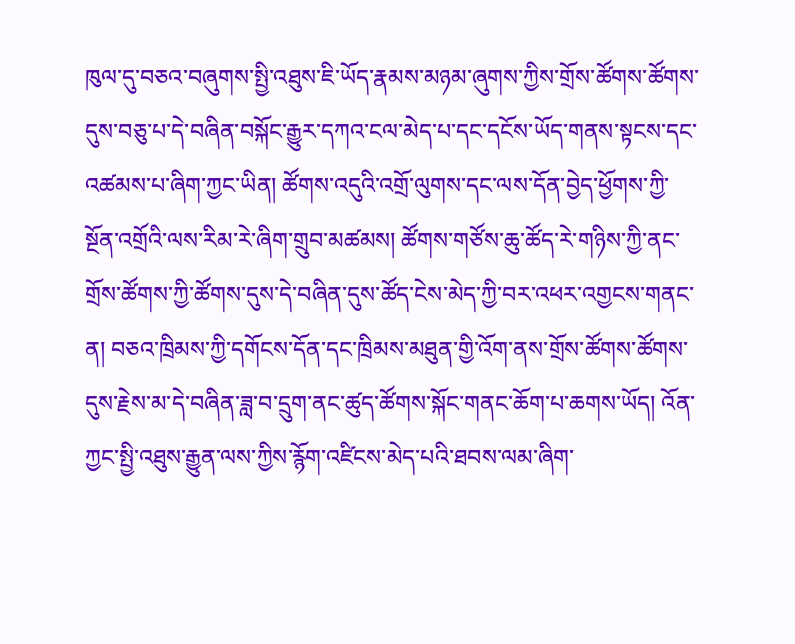ཁུལ་དུ་བཅའ་བཞུགས་སྤྱི་འཐུས་ཇི་ཡོད་རྣམས་མཉམ་ཞུགས་ཀྱིས་གྲོས་ཚོགས་ཚོགས་དུས་བཅུ་པ་དེ་བཞིན་བསྐོང་རྒྱུར་དཀའ་ངལ་མེད་པ་དང་དངོས་ཡོད་གནས་སྟངས་དང་འཚམས་པ་ཞིག་ཀྱང་ཡིན། ཚོགས་འདུའི་འགྲོ་ལུགས་དང་ལས་དོན་བྱེད་ཕྱོགས་ཀྱི་སྔོན་འགྲོའི་ལས་རིམ་རེ་ཞིག་གྲུབ་མཚམས། ཚོགས་གཙོས་ཆུ་ཚོད་རེ་གཉིས་ཀྱི་ནང་གྲོས་ཚོགས་ཀྱི་ཚོགས་དུས་དེ་བཞིན་དུས་ཚོད་ངེས་མེད་ཀྱི་བར་འཕར་འགྱངས་གནང་ན། བཅའ་ཁྲིམས་ཀྱི་དགོངས་དོན་དང་ཁྲིམས་མཐུན་གྱི་འོག་ནས་གྲོས་ཚོགས་ཚོགས་དུས་རྗེས་མ་དེ་བཞིན་ཟླ་བ་དྲུག་ནང་ཚུད་ཚོགས་སྐོང་གནང་ཆོག་པ་ཆགས་ཡོད། འོན་ཀྱང་སྤྱི་འཐུས་རྒྱུན་ལས་ཀྱིས་རྙོག་འཛིངས་མེད་པའི་ཐབས་ལམ་ཞིག་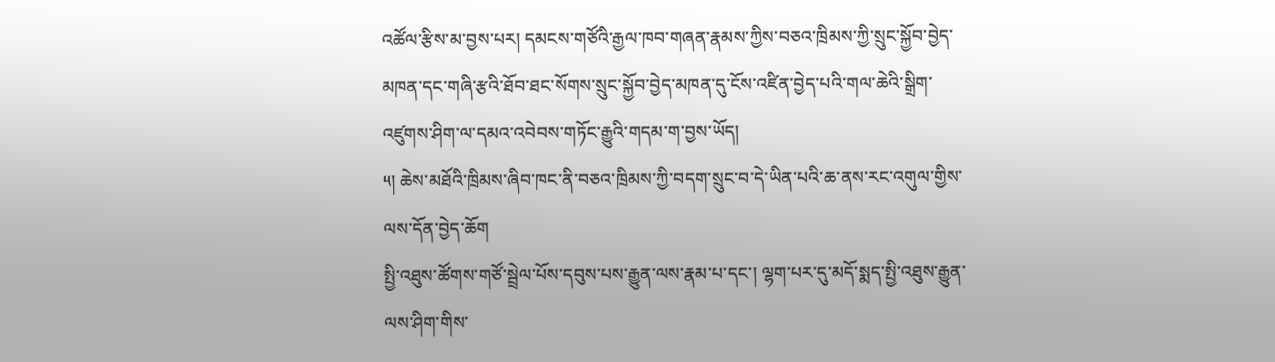འཚོལ་རྩིས་མ་བྱས་པར། དམངས་གཙོའི་རྒྱལ་ཁབ་གཞན་རྣམས་ཀྱིས་བཅའ་ཁྲིམས་ཀྱི་སྲུང་སྐྱོབ་བྱེད་མཁན་དང་གཞི་རྩའི་ཐོབ་ཐང་སོགས་སྲུང་སྐྱོབ་བྱེད་མཁན་དུ་ངོས་འཛིན་བྱེད་པའི་གལ་ཆེའི་སྒྲིག་འཛུགས་ཤིག་ལ་དམའ་འབེབས་གཏོང་རྒྱུའི་གདམ་ག་བྱས་ཡོད།
༥། ཆེས་མཐོའི་ཁྲིམས་ཞིབ་ཁང་ནི་བཅའ་ཁྲིམས་ཀྱི་བདག་སྲུང་བ་དེ་ཡིན་པའི་ཆ་ནས་རང་འགུལ་གྱིས་ལས་དོན་བྱེད་ཆོག
སྤྱི་འཐུས་ཚོགས་གཙོ་སྦྲེལ་པོས་དབུས་པས་རྒྱུན་ལས་རྣམ་པ་དང་། ལྷག་པར་དུ་མདོ་སྨད་སྤྱི་འཐུས་རྒྱུན་ལས་ཤིག་གིས་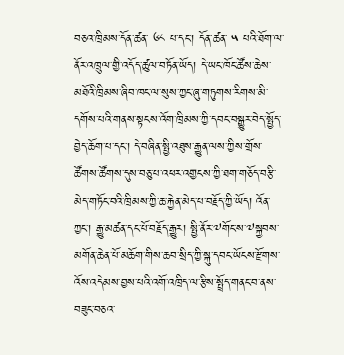བཅའ་ཁྲིམས་དོན་ཚན་ ༦༨ པ་དང་། དོན་ཚན་ ༥ པའི་ཐོག་ལ་ནོར་འཁྲུལ་གྱི་འདོད་ཚུལ་བཏོན་ཡོད། དེ་ཡང་ཁོང་ཚོས་ཆེས་མཐོའི་ཁྲིམས་ཞིབ་ཁང་ལ་སུས་ཀྱང་ཞུ་གཏུགས་རིགས་མི་དགོས་པའི་གནས་སྟངས་འོག་ཁྲིམས་ཀྱི་དབང་བསྒྱུར་བེད་སྤྱོད་བྱེད་ཆོག་པ་དང་། དེ་བཞིན་སྤྱི་འཐུས་རྒྱུན་ལས་ཀྱིས་གྲོས་ཚོགས་ཚོགས་དུས་བཅུ་པ་འཕར་འགྱངས་ཀྱི་ཐག་གཅོད་བརྩི་མེད་གཏོང་བའི་ཁྲིམས་ཀྱི་ཆ་རྐྱེན་མེད་པ་བརྗོད་ཀྱི་ཡོད། འོན་ཀྱང་། རྒྱུ་མཚན་དང་པོ་བརྗོད་རྒྱུར། སྤྱི་ནོར་༧གོང་ས་༧སྐྱབས་མགོན་ཆེན་པོ་མཆོག་གིས་ཆབ་སྲིད་ཀྱི་སྐུ་དབང་ཡོངས་རྫོགས་འོས་འདེམས་བྱས་པའི་འགོ་འཁྲིད་ལ་རྩིས་སྤྲོད་གནང་བ་ནས་བཟུང་བཅའ་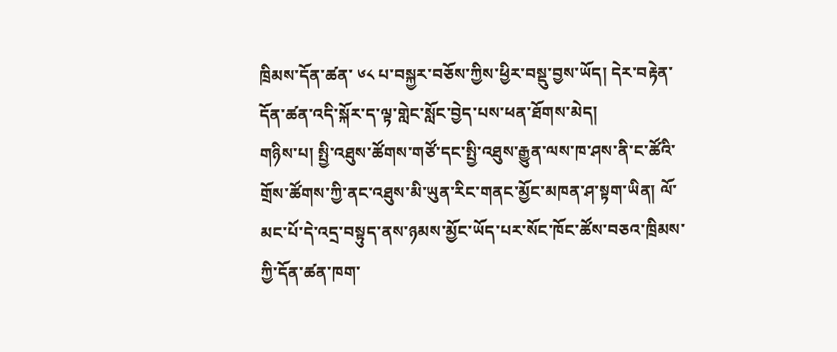ཁྲིམས་དོན་ཚན་ ༦༨ པ་བསྐྱར་བཅོས་ཀྱིས་ཕྱིར་བསྡུ་བྱས་ཡོད། དེར་བརྟེན་དོན་ཚན་འདི་སྐོར་ད་ལྟ་གླེང་སློང་བྱེད་པས་ཕན་ཐོགས་མེད།
གཉིས་པ། སྤྱི་འཐུས་ཚོགས་གཙོ་དང་སྤྱི་འཐུས་རྒྱུན་ལས་ཁ་ཤས་ནི་ང་ཚོའི་གྲོས་ཚོགས་ཀྱི་ནང་འཐུས་མི་ཡུན་རིང་གནང་མྱོང་མཁན་ཤ་སྟག་ཡིན། ལོ་མང་པོ་དེ་འདྲ་བསྟུད་ནས་ཉམས་མྱོང་ཡོད་པར་སོང་ཁོང་ཚོས་བཅའ་ཁྲིམས་ཀྱི་དོན་ཚན་ཁག་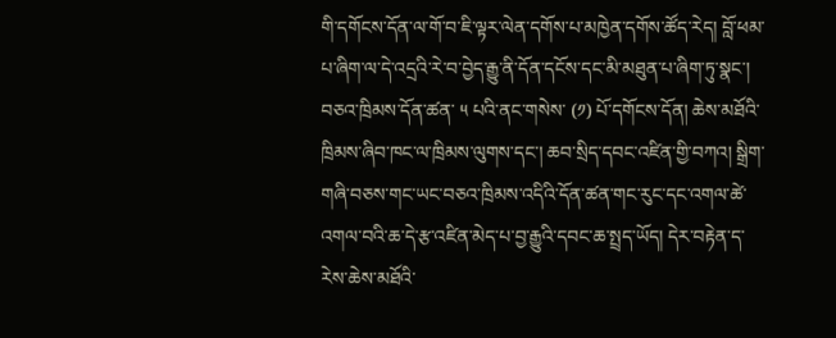གི་དགོངས་དོན་ལ་གོ་བ་ཇི་ལྟར་ལེན་དགོས་པ་མཁྱེན་དགོས་ཚོད་རེད། བློ་ཕམ་པ་ཞིག་ལ་དེ་འདྲའི་རེ་བ་བྱེད་རྒྱུ་ནི་དོན་དངོས་དང་མི་མཐུན་པ་ཞིག་ཏུ་སྣང་། བཅའ་ཁྲིམས་དོན་ཚན་ ༥ པའི་ནང་གསེས་ (༡) པོ་དགོངས་དོན། ཆེས་མཐོའི་ཁྲིམས་ཞིབ་ཁང་ལ་ཁྲིམས་ལུགས་དང་། ཆབ་སྲིད་དབང་འཛིན་གྱི་བཀའ། སྒྲིག་གཞི་བཅས་གང་ཡང་བཅའ་ཁྲིམས་འདིའི་དོན་ཚན་གང་རུང་དང་འགལ་ཚེ་འགལ་བའི་ཆ་དེ་རྩ་འཛིན་མེད་པ་བྱ་རྒྱུའི་དབང་ཆ་སྤྲད་ཡོད། དེར་བརྟེན་ད་རེས་ཆེས་མཐོའི་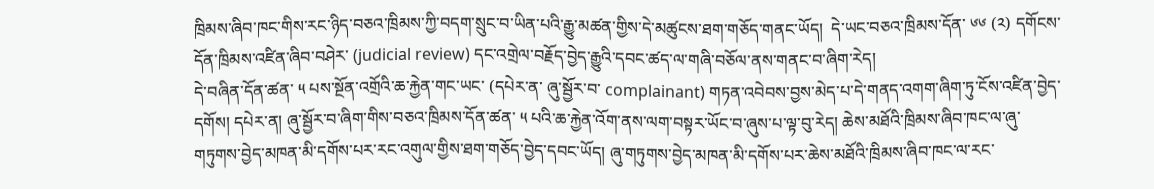ཁྲིམས་ཞིབ་ཁང་གིས་རང་ཉིད་བཅའ་ཁྲིམས་ཀྱི་བདག་སྲུང་བ་ཡིན་པའི་རྒྱུ་མཚན་གྱིས་དེ་མཚུངས་ཐག་གཅོད་གནང་ཡོད།  དེ་ཡང་བཅའ་ཁྲིམས་དོན་ ༦༦ (༢) དགོངས་དོན་ཁྲིམས་འཛིན་ཞིབ་བཤེར་ (judicial review) དང་འགྲེལ་བརྗོད་བྱེད་རྒྱུའི་དབང་ཚད་ལ་གཞི་བཅོལ་ནས་གནང་བ་ཞིག་རེད།
དེ་བཞིན་དོན་ཚན་ ༥ པས་སྔོན་འགྲོའི་ཆ་རྐྱེན་གང་ཡང་ (དཔེར་ན་ ཞུ་སྦྱོར་བ་ complainant) གཏན་འབེབས་བྱས་མེད་པ་དེ་གནད་འགག་ཞིག་ཏུ་ངོས་འཛིན་བྱེད་དགོས། དཔེར་ན། ཞུ་སྦྱོར་བ་ཞིག་གིས་བཅའ་ཁྲིམས་དོན་ཚན་ ༥ པའི་ཆ་རྐྱེན་འོག་ནས་ལག་བསྟར་ཡོང་བ་ཞུས་པ་ལྟ་བུ་རེད། ཆེས་མཐོའི་ཁྲིམས་ཞིབ་ཁང་ལ་ཞུ་གཏུགས་བྱེད་མཁན་མི་དགོས་པར་རང་འགུལ་གྱིས་ཐག་གཅོད་བྱེད་དབང་ཡོད། ཞུ་གཏུགས་བྱེད་མཁན་མི་དགོས་པར་ཆེས་མཐོའི་ཁྲིམས་ཞིབ་ཁང་ལ་རང་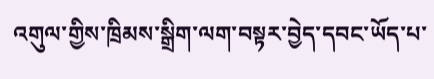འགུལ་གྱིས་ཁྲིམས་སྒྲིག་ལག་བསྟར་བྱེད་དབང་ཡོད་པ་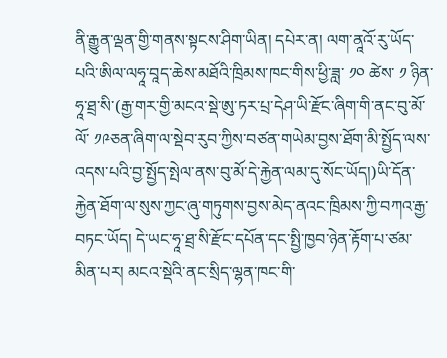ནི་རྒྱུན་ལྡན་གྱི་གནས་སྟངས་ཤིག་ཡིན། དཔེར་ན། ལག་ནཱའོ་རུ་ཡོད་པའི་ཨིལ་ལཧཱ་བཱད་ཆེས་མཐོའི་ཁྲིམས་ཁང་གིས་ཕྱི་ཟླ་ ༡༠ ཚེས་ ༡ ཉིན་ཧཱ་ཐྲ་སི་(རྒྱ་གར་གྱི་མངའ་སྡེ་ཨུ་ཏར་པྲ་དེཤ་ཡི་རྫོང་ཞིག་གི་ནང་བུ་མོ་ལོ་ ༡༩ཅན་ཞིག་ལ་སྡེབ་རུབ་ཀྱིས་བཙན་གཡེམ་བྱས་ཐོག་མི་སྤྱོད་ལས་འདས་པའི་བྱ་སྤྱོད་སྤེལ་ནས་བུ་མོ་དེ་རྐྱེན་ལམ་དུ་སོང་ཡོད།)ཡི་དོན་རྐྱེན་ཐོག་ལ་སུས་ཀྱང་ཞུ་གཏུགས་བྱས་མེད་ནའང་ཁྲིམས་ཀྱི་བཀའ་རྒྱ་བཏང་ཡོད། དེ་ཡང་ཧཱ་ཐྲ་སི་རྫོང་དཔོན་དང་སྤྱི་ཁྱབ་ཉེན་རྟོག་པ་ཙམ་མིན་པར། མངའ་སྡེའི་ནང་སྲིད་ལྷན་ཁང་གི་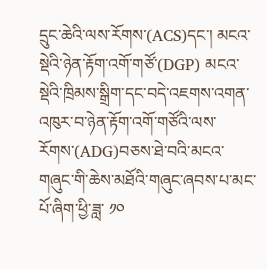དྲུང་ཆེའི་ལས་རོགས་(ACS)དང་། མངའ་སྡེའི་ཉེན་རྟོག་འགོ་གཙོ་(DGP) མངའ་སྡེའི་ཁྲིམས་སྒྲིག་དང་བདེ་འཇགས་འགན་འཁུར་བ་ཉེན་རྟོག་འགོ་གཙོའི་ལས་རོགས་(ADG)བཅས་ཐེ་བའི་མངའ་གཞུང་གི་ཆེས་མཐོའི་གཞུང་ཞབས་པ་མང་པོ་ཞིག་ཕྱི་ཟླ་ ༡༠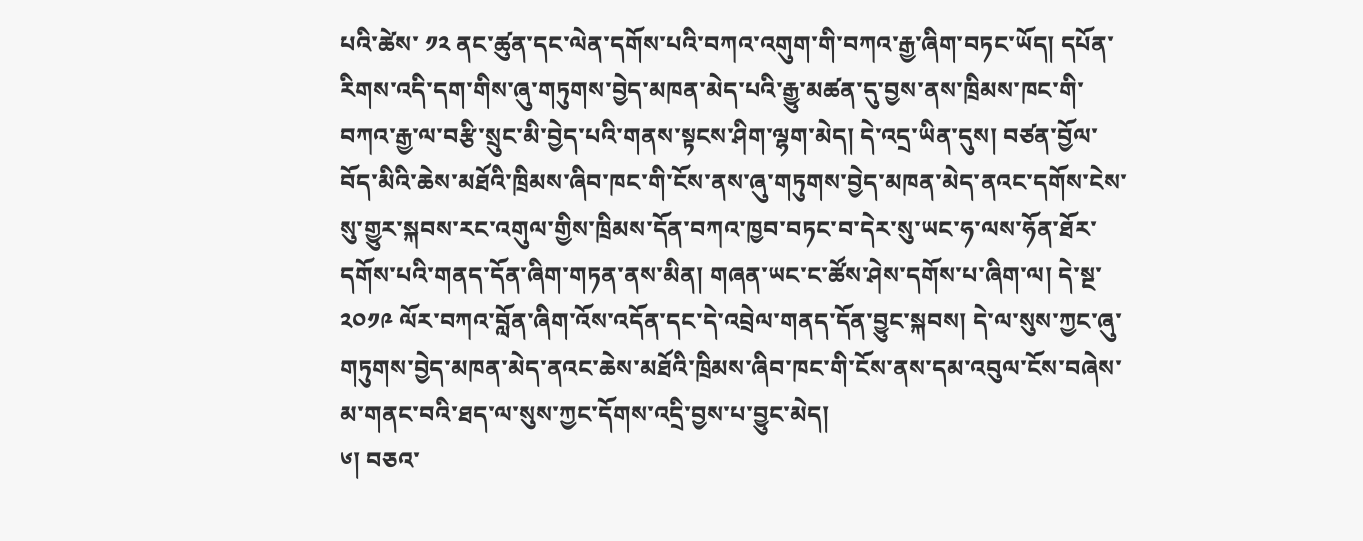པའི་ཚེས་ ༡༢ ནང་ཚུན་དང་ལེན་དགོས་པའི་བཀའ་འགུག་གི་བཀའ་རྒྱ་ཞིག་བཏང་ཡོད། དཔོན་རིགས་འདི་དག་གིས་ཞུ་གཏུགས་བྱེད་མཁན་མེད་པའི་རྒྱུ་མཚན་དུ་བྱས་ནས་ཁྲིམས་ཁང་གི་བཀའ་རྒྱ་ལ་བརྩི་སྲུང་མི་བྱེད་པའི་གནས་སྟངས་ཤིག་ལྷག་མེད། དེ་འདྲ་ཡིན་དུས། བཙན་བྱོལ་བོད་མིའི་ཆེས་མཐོའི་ཁྲིམས་ཞིབ་ཁང་གི་ངོས་ནས་ཞུ་གཏུགས་བྱེད་མཁན་མེད་ནའང་དགོས་ངེས་སུ་གྱུར་སྐབས་རང་འགུལ་གྱིས་ཁྲིམས་དོན་བཀའ་ཁྱབ་བཏང་བ་དེར་སུ་ཡང་ཧ་ལས་ཧོན་ཐོར་དགོས་པའི་གནད་དོན་ཞིག་གཏན་ནས་མིན། གཞན་ཡང་ང་ཚོས་ཤེས་དགོས་པ་ཞིག་ལ། དེ་སྔ་ ༢༠༡༩ ལོར་བཀའ་བློན་ཞིག་འོས་འདོན་དང་དེ་འབྲེལ་གནད་དོན་བྱུང་སྐབས། དེ་ལ་སུས་ཀྱང་ཞུ་གཏུགས་བྱེད་མཁན་མེད་ནའང་ཆེས་མཐོའི་ཁྲིམས་ཞིབ་ཁང་གི་ངོས་ནས་དམ་འབུལ་ངོས་བཞེས་མ་གནང་བའི་ཐད་ལ་སུས་ཀྱང་དོགས་འདྲི་བྱས་པ་བྱུང་མེད།
༦། བཅའ་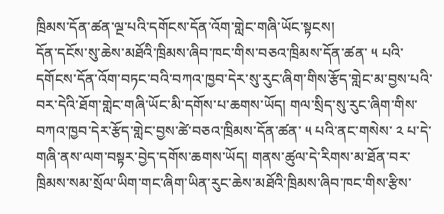ཁྲིམས་དོན་ཚན་ལྔ་པའི་དགོངས་དོན་འོག་གླེང་གཞི་ཡོང་སྟངས།
དོན་དངོས་སུ་ཆེས་མཐོའི་ཁྲིམས་ཞིབ་ཁང་གིས་བཅའ་ཁྲིམས་དོན་ཚན་ ༥ པའི་དགོངས་དོན་འོག་བཏང་བའི་བཀའ་ཁྱབ་དེར་སུ་རུང་ཞིག་གིས་རྩོད་གླེང་མ་བྱས་པའི་བར་དེའི་ཐོག་གླེང་གཞི་ཡོང་མི་དགོས་པ་ཆགས་ཡོད། གལ་སྲིད་སུ་རུང་ཞིག་གིས་བཀའ་ཁྱབ་དེར་རྩོད་གླེང་བྱས་ཚེ་བཅའ་ཁྲིམས་དོན་ཚན་ ༥ པའི་ནང་གསེས་ ༢ པ་དེ་གཞི་ནས་ལག་བསྟར་བྱེད་དགོས་ཆགས་ཡོད། གནས་ཚུལ་དེ་རིགས་མ་ཐོན་བར་ཁྲིམས་སམ་སྲོལ་ཡིག་གང་ཞིག་ཡིན་རུང་ཆེས་མཐོའི་ཁྲིམས་ཞིབ་ཁང་གིས་རྩིས་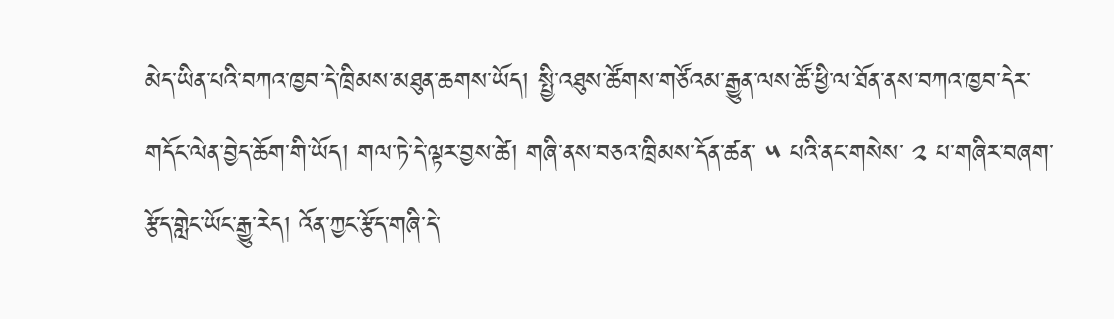མེད་ཡིན་པའི་བཀའ་ཁྱབ་དེ་ཁྲིམས་མཐུན་ཆགས་ཡོད། སྤྱི་འཐུས་ཚོགས་གཙོའམ་རྒྱུན་ལས་ཚོ་ཕྱི་ལ་ཐོན་ནས་བཀའ་ཁྱབ་དེར་གདོང་ལེན་བྱེད་ཆོག་གི་ཡོད། གལ་ཏེ་དེ་ལྟར་བྱས་ཚེ། གཞི་ནས་བཅའ་ཁྲིམས་དོན་ཚན་ ༥ པའི་ནང་གསེས་ ༢ པ་གཞིར་བཞག་རྩོད་གླེང་ཡོང་རྒྱུ་རེད། འོན་ཀྱང་རྩོད་གཞི་དེ་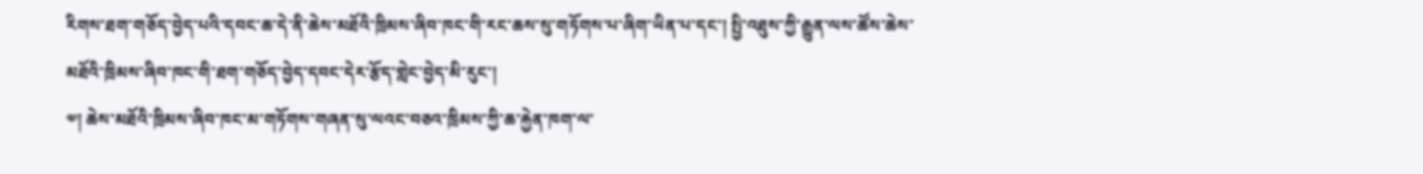རིགས་ཐག་གཅོད་བྱེད་པའི་དབང་ཆ་དེ་ནི་ཆེས་མཐོའི་ཁྲིམས་ཞིབ་ཁང་གི་རང་ཆས་སུ་གཏོགས་པ་ཞིག་ཡིན་པ་དང་། སྤྱི་འཐུས་ཀྱི་རྒྱུན་ལས་ཚོས་ཆེས་མཐོའི་ཁྲིམས་ཞིབ་ཁང་གི་ཐག་གཅོད་བྱེད་དབང་དེར་རྩོད་གླེང་བྱེད་མི་རུང་།
༧། ཆེས་མཐོའི་ཁྲིམས་ཞིབ་ཁང་མ་གཏོགས་གཞན་སུ་ལའང་བཅའ་ཁྲིམས་ཀྱི་ཆ་རྐྱེན་ཁག་ལ་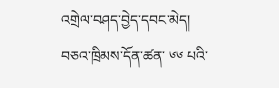འགྲེལ་བཤད་བྱེད་དབང་མེད།
བཅའ་ཁྲིམས་དོན་ཚན་ ༦༦ པའི་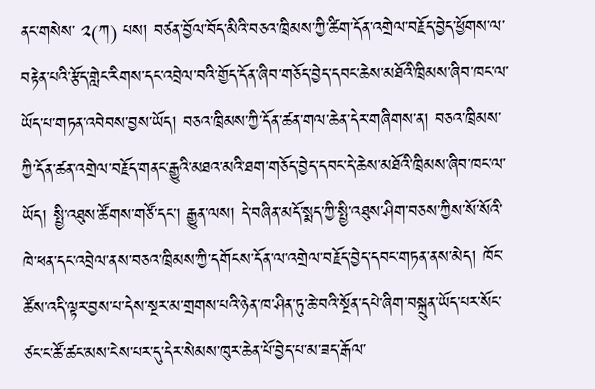ནང་གསེས་ ༢(ཀ) པས། བཙན་བྱོལ་བོད་མིའི་བཅའ་ཁྲིམས་ཀྱི་ཚིག་དོན་འགྲེལ་བརྗོད་བྱེད་ཕྱོགས་ལ་བརྟེན་པའི་རྩོད་གླེང་རིགས་དང་འབྲེལ་བའི་གྱོད་དོན་ཞིབ་གཅོད་བྱེད་དབང་ཆེས་མཐོའི་ཁྲིམས་ཞིབ་ཁང་ལ་ཡོད་པ་གཏན་འབེབས་བྱས་ཡོད། བཅའ་ཁྲིམས་ཀྱི་དོན་ཚན་གལ་ཆེན་དེར་གཞིགས་ན། བཅའ་ཁྲིམས་ཀྱི་དོན་ཚན་འགྲེལ་བརྗོད་གནང་རྒྱུའི་མཐའ་མའི་ཐག་གཅོད་བྱེད་དབང་དེ་ཆེས་མཐོའི་ཁྲིམས་ཞིབ་ཁང་ལ་ཡོད། སྤྱི་འཐུས་ཚོགས་གཙོ་དང་། རྒྱུན་ལས། དེ་བཞིན་མདོ་སྨད་ཀྱི་སྤྱི་འཐུས་ཤིག་བཅས་ཀྱིས་སོ་སོའི་ཁེ་ཕན་དང་འབྲེལ་ནས་བཅའ་ཁྲིམས་ཀྱི་དགོངས་དོན་ལ་འགྲེལ་བརྗོད་བྱེད་དབང་གཏན་ནས་མེད། ཁོང་ཚོས་འདི་ལྟར་བྱས་པ་དེས་སྔར་མ་གྲགས་པའི་ཉེན་ཁ་ཤིན་ཏུ་ཆེ་བའི་སྔོན་དཔེ་ཞིག་བསྐྲུན་ཡོད་པར་སོང་ཙང་ང་ཚོ་ཚང་མས་ངེས་པར་དུ་དེར་སེམས་ཁུར་ཆེན་པོ་བྱེད་པ་མ་ཟད་རྒོལ་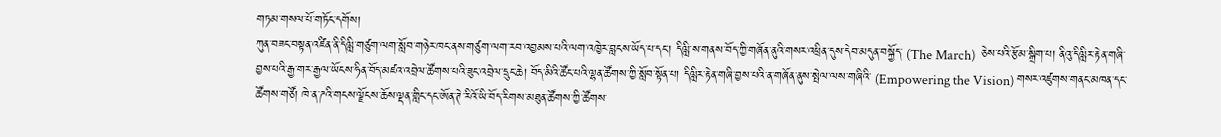གཏམ་གསལ་པོ་གཏོང་དགོས།
ཀུན་བཟང་བསྟན་འཛིན་ནི་དིལླི་གཙུག་ལག་སློབ་གཉེར་ཁང་ནས་གཙུག་ལག་རབ་འབྱམས་པའི་ལག་འཁྱེར་བླངས་ཡོད་པ་དང་། དིལླི་ས་གནས་བོད་ཀྱི་གཞོན་ནུའི་གསར་འཕྲིན་དུས་དེབ་མདུན་བསྐྱོད་ (The March)  ཅེས་པའི་རྩོམ་སྒྲིག་པ། ནིའུ་དིལླིར་རྟེན་གཞི་བྱས་པའི་རྒྱ་གར་རྒྱལ་ཡོངས་ཧིན་བོད་མཛའ་འབྲེལ་ཚོགས་པའི་ཟུང་འབྲེལ་དྲུང་ཆེ། བོད་མིའི་ཚོང་པའི་ལྷན་ཚོགས་ཀྱི་སློབ་སྟོན་པ། དིལླིར་རྟེན་གཞི་བྱས་པའི་ན་གཞོན་ནུས་སྤེལ་ལས་གཞིའི་ (Empowering the Vision) གསར་འཛུགས་གནང་མཁན་དང་ཚོགས་གཙོ། ཁེ་ན་ཌའི་གངས་ལྗོངས་ཆོས་ལྡན་གླིང་དང་ཨོན་ཊེ་རིའོ་ཡི་བོད་རིགས་མཐུན་ཚོགས་ཀྱི་ཚོགས་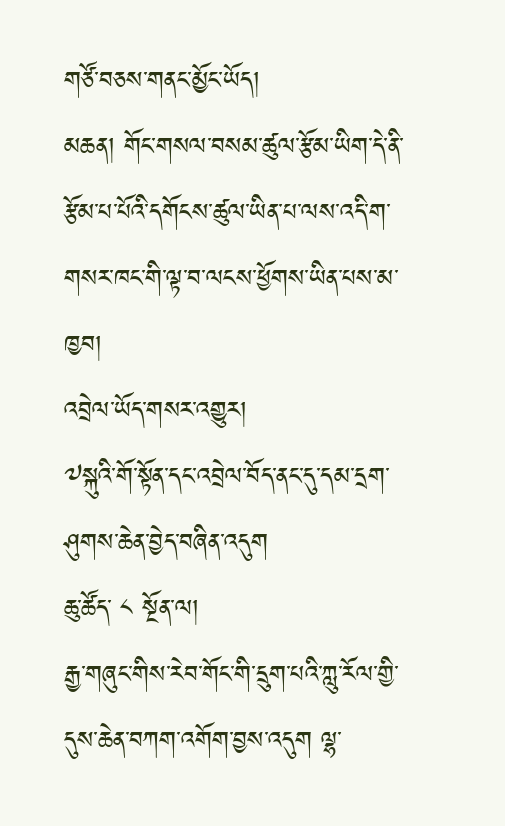གཙོ་བཅས་གནང་མྱོང་ཡོད།
མཆན། གོང་གསལ་བསམ་ཚུལ་རྩོམ་ཡིག་དེ་ནི་རྩོམ་པ་པོའི་དགོངས་ཚུལ་ཡིན་པ་ལས་འདི་ག་གསར་ཁང་གི་ལྟ་བ་ལངས་ཕྱོགས་ཡིན་པས་མ་ཁྱབ།
འབྲེལ་ཡོད་གསར་འགྱུར།
༧སྐུའི་གོ་སྟོན་དང་འབྲེལ་བོད་ནང་དུ་དམ་དྲག་ཤུགས་ཆེན་བྱེད་བཞིན་འདུག
ཆུ་ཚོད་ ༨ སྔོན་ལ།
རྒྱ་གཞུང་གིས་རེབ་གོང་གི་དྲུག་པའི་ཀླུ་རོལ་གྱི་དུས་ཆེན་བཀག་འགོག་བྱས་འདུག ལྷ་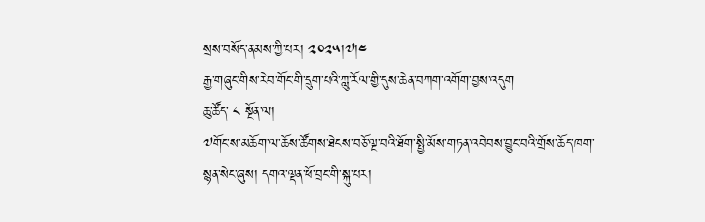སྲས་བསོད་ནམས་ཀྱི་པར། ༢༠༢༥།༧།༤
རྒྱ་གཞུང་གིས་རེབ་གོང་གི་དྲུག་པའི་ཀླུ་རོལ་གྱི་དུས་ཆེན་བཀག་འགོག་བྱས་འདུག
ཆུ་ཚོད་ ༨ སྔོན་ལ།
༧གོང་ས་མཆོག་ལ་ཆོས་ཚོགས་ཐེངས་བཅོ་ལྔ་བའི་ཐོག་སྤྱི་མོས་གཏན་འབེབས་བྱུང་བའི་གྲོས་ཆོད་ཁག་སྙན་སེང་ཞུས། དགའ་ལྡན་ཕོ་བྲང་གི་སྐུ་པར།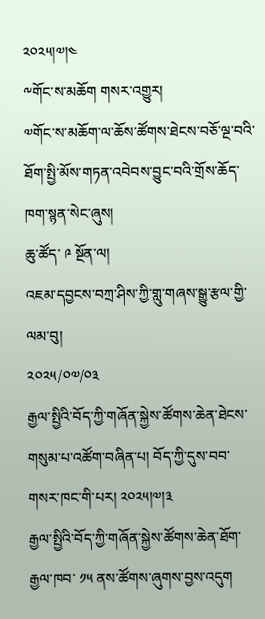༢༠༢༥།༧།༤
༸གོང་ས་མཆོག གསར་འགྱུར།
༧གོང་ས་མཆོག་ལ་ཆོས་ཚོགས་ཐེངས་བཅོ་ལྔ་བའི་ཐོག་སྤྱི་མོས་གཏན་འབེབས་བྱུང་བའི་གྲོས་ཆོད་ཁག་སྙན་སེང་ཞུས།
ཆུ་ཚོད་ ༩ སྔོན་ལ།
འཇམ་དབྱངས་བཀྲ་ཤིས་ཀྱི་གླུ་གཞས་སྒྱུ་རྩལ་གྱི་ལམ་བུ།
༢༠༢༥/༠༧/༠༣
རྒྱལ་སྤྱིའི་བོད་ཀྱི་གཞོན་སྐྱེས་ཚོགས་ཆེན་ཐེངས་གསུམ་པ་འཚོག་བཞིན་པ། བོད་ཀྱི་དུས་བབ་གསར་ཁང་གི་པར། ༢༠༢༥།༧།༣
རྒྱལ་སྤྱིའི་བོད་ཀྱི་གཞོན་སྐྱེས་ཚོགས་ཆེན་ཐོག་རྒྱལ་ཁབ་ ༡༥ ནས་ཚོགས་ཞུགས་བྱས་འདུག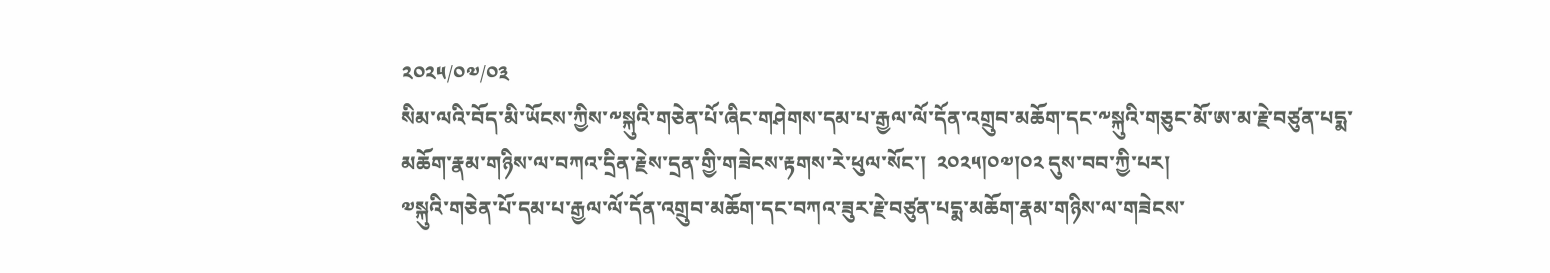༢༠༢༥/༠༧/༠༣
སིམ་ལའི་བོད་མི་ཡོངས་ཀྱིས་༸སྐུའི་གཅེན་པོ་ཞིང་གཤེགས་དམ་པ་རྒྱལ་ལོ་དོན་འགྲུབ་མཆོག་དང་༸སྐུའི་གཅུང་མོ་ཨ་མ་རྗེ་བཙུན་པདྨ་མཆོག་རྣམ་གཉིས་ལ་བཀའ་དྲིན་རྗེས་དྲན་གྱི་གཟེངས་རྟགས་རེ་ཕུལ་སོང་།  ༢༠༢༥།༠༧།༠༢ དུས་བབ་ཀྱི་པར།
༧སྐུའི་གཅེན་པོ་དམ་པ་རྒྱལ་ལོ་དོན་འགྲུབ་མཆོག་དང་བཀའ་ཟུར་རྗེ་བཙུན་པདྨ་མཆོག་རྣམ་གཉིས་ལ་གཟེངས་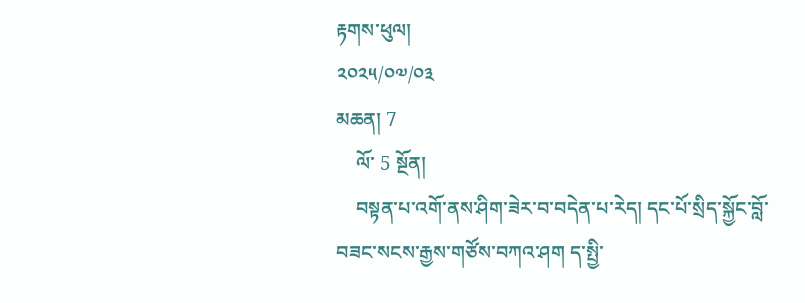རྟགས་ཕུལ།
༢༠༢༥/༠༧/༠༣
མཆན། 7
    ལོ་ 5 སྔོན།
    བསྟན་པ་འགོ་ནས་ཤིག་ཟེར་བ་བདེན་པ་རེད། དང་པོ་སྲིད་སྐྱོང་བློ་བཟང་སངས་རྒྱས་གཙོས་བཀའ་ཤག ད་སྤྱི་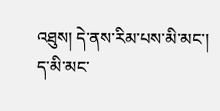འཐུས། དེ་ནས་རིམ་པས་མི་མང་། ད་མི་མང་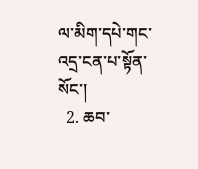ལ་མིག་དཔེ་གང་འདྲ་ངན་པ་སྟོན་སོང་།
  2. ཆབ་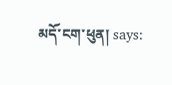མདོ་ངག་ཕུན། says: